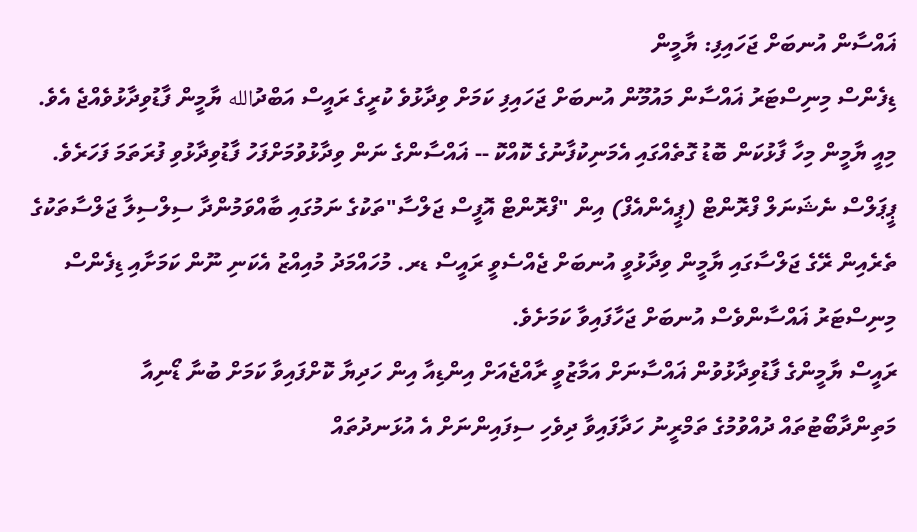ޣައްސާން އުނބަށް ޖަހައިފި: ޔާމީން
ޑިފެންސް މިނިސްޓަރު ޣައްސާން މައުމޫން އުނބަށް ޖަހައިފި ކަމަށް ވިދާޅުވެ ކުރީގެ ރައީސް އަބްދުالله ޔާމީން ފާޑުވިދާޅުވެއްޖެ އެވެ.
މިއީ ޔާމީން މިހާ ފާޅުކަން ބޮޑު ގޮތެއްގައި އެމަނިކުފާނުގެ ކޮއްކޮ -- ޣައްސާންގެ ނަން ވިދާޅުވުމަށްފަހު ފާޑުވިދާޅުވި ފުރަތަމަ ފަހަރެވެ.
ޕީޕަލްސް ނެޝަނަލް ފްރޮންޓް (ޕީއެންއެފް) އިން "ފްރޮންޓް އޮފީސް ޖަލްސާ"ތަކުގެ ނަމުގައި ބާއްވަމުންދާ ސިލްސިލާ ޖަލްސާތަކުގެ ތެރެއިން ރޭގެ ޖަލްސާގައި ޔާމީން ވިދާޅުވީ އުނބަށް ޖެއްސެވީ ރައީސް ޑރ. މުހައްމަދު މުއިއްޒު އެކަނި ނޫން ކަމަށާއި ޑިފެންސް މިނިސްޓަރު ޣައްސާންވެސް އުނބަށް ޖަހާފައިވާ ކަމަށެވެ.
ރައީސް ޔާމީންގެ ފާޑުވިދާޅުވުން ޣައްސާނަށް އަމާޒުވީ ރާއްޖެއަށް އިންޑިއާ އިން ހަދިޔާ ކޮށްފައިވާ ކަމަށް ބުނާ ޑޯނިއާ މަތިންދާބޯޓުތައް ދުއްވުމުގެ ތަމްރީނު ހަދާފައިވާ ދިވެހި ސިފައިންނަށް އެ އުޅަނދުތައް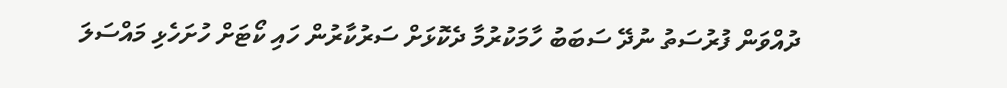ދުއްވަން ފުރުސަތު ނުދޭ ސަބަބު ހާމަކުރުމާ ދެކޮޅަށް ސަރުކާރުން ހައި ކޯޓަށް ހުށަހެޅި މައްސަލަ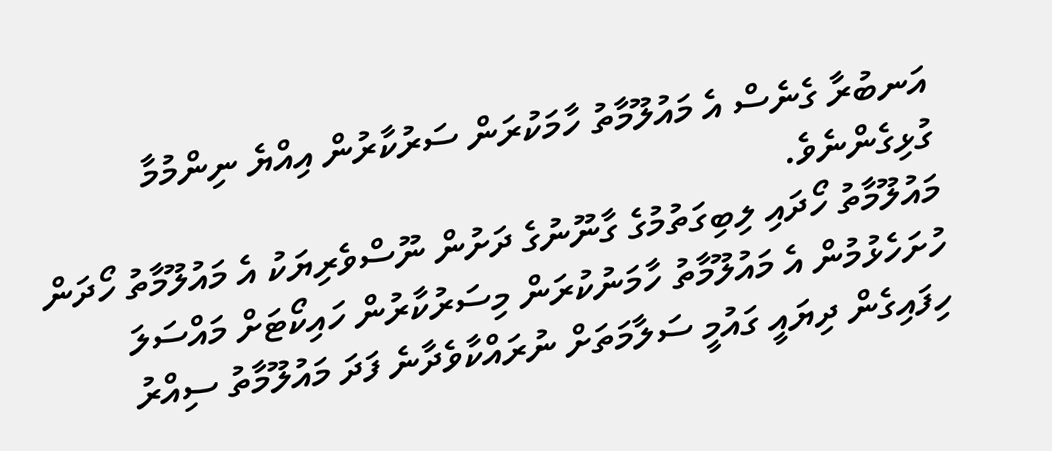އަނބުރާ ގެނެސް އެ މައުލޫމާތު ހާމަކުރަން ސަރުކާރުން އިއްޔެ ނިންމުމާ ގުޅިގެންނެވެ.
މައުލޫމާތު ހޯދައި ލިބިގަތުމުގެ ގާނޫނުގެ ދަށުން ނޫސްވެރިޔަކު އެ މައުލޫމާތު ހޯދަން ހުށަހެޅުމުން އެ މައުލޫމާތު ހާމަނުކުރަން މިސަރުކާރުން ހައިކޯޓަށް މައްސަލަ ހިފައިގެން ދިޔައީ ގައުމީ ސަލާމަތަށް ނުރައްކާވެދާނެ ފަދަ މައުލޫމާތު ސިއްރު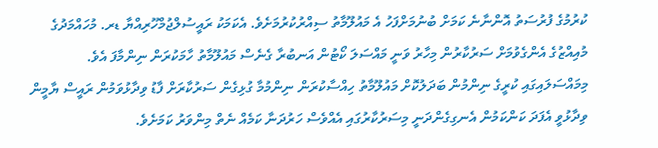ކުރުމުގެ ފުރުސަތު އޮންނާނެ ކަމަށް ބުނުމަށްފަހު އެ މައުލޫމާތު ސިއްރުކުރުމަށެވެ. އެކަމަކު ރައީސުލްޖުމްހޫރިއްޔާ ޑރ. މުހައްމަދުގެ މުއިއްޒުގެ އެންގެވުމަށް ސަރުކާރުން މިހާރު ވަނީ މައްސަލަ ކޯޓުން އަނބުރާ ގެނެސް މައުލޫމާތު ހާމަކުރަން ނިންމާފަ އެވެ.
މިމައްސަލައިގައި ކުރީގެ ނިންމުން ބަދަލުކޮށް މައުލޫމާތު ހިއްސާކުރަން ނިންމުމާ ގުޅިގެން ސަރުކާރަށް ފާޑު ވިދާޅުވަމުން ރައީސް ޔާމީން ވިދާޅުވީ އެފަދަ ކަންކަމުން އެނގިގެންދަނީ މިސަރުކާރުގައި އެއްވެސް ހަރުދަނާ ކަމެއް ނެތް މިންވަރު ކަމަށެވެ.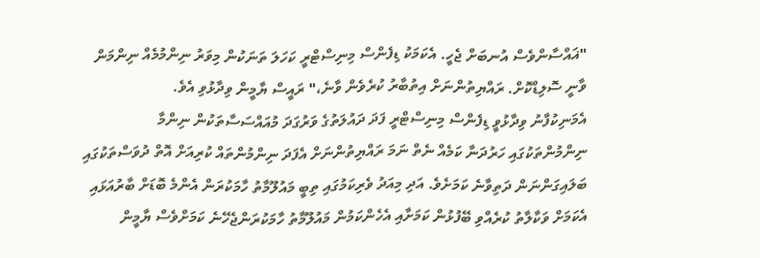"ޣައްސާންވެސް އުނބަށް ޖެހީ. އެކަމަކު ޑިފެންސް މިނިސްޓްރީ ކަހަލަ ތަނަކުން މިވަރު ނިންމުމެއް ނިންމަން ވާނީ ސޮލިޑްކޮށް. ރައްޔިތުންނަށް އިތުބާރު ކުރެވެން ވާނެ،" ރައީސް ޔާމީން ވިދާޅުވި އެވެ.
އެމަނިކުފާނު ވިދާޅުވީ ޑިފެންސް މިނިސްޓްރީ ފަދަ ދައުލަތުގެ ވަރުގަދަ މުއައްސަސާތަކުން ނިންމާ ނިންމުންތަކުގައި ހަރުދަނާ ކަމެއް ނެތް ނަމަ ރައްޔިތުންނަށް އެފަދަ ނިންމުންތައް ކުރިއަށް އޮތް ދުވަސްތަކުގައި ބަލައިގަންނަން ދަތިވާނެ ކަމަށެވެ. އަދި މިއަދު ވެރިކަމުގައި ތިބީ މައުލޫމާތު ހާމަކުރަން އެންމެ ބޮޑަށް ބާރުއަޅައި އެކަމަށް ވަކާލާތު ކުރެއްވި ބޭފުޅުން ކަމަށާއި އެހެންކަމުން މައުލޫމާތު ހާމަކުރަންޖެހޭނެ ކަމަށްވެސް ޔާމީން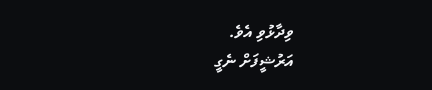ވިދާޅުވި އެވެ.
އަރުޝީފަށް ނެގީ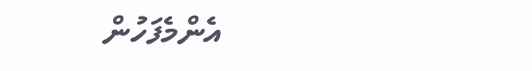އެންމެފަހުން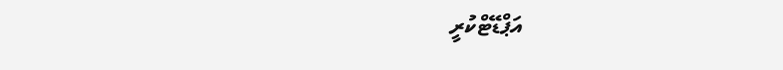އަޕްޑޭޓްކުރީ